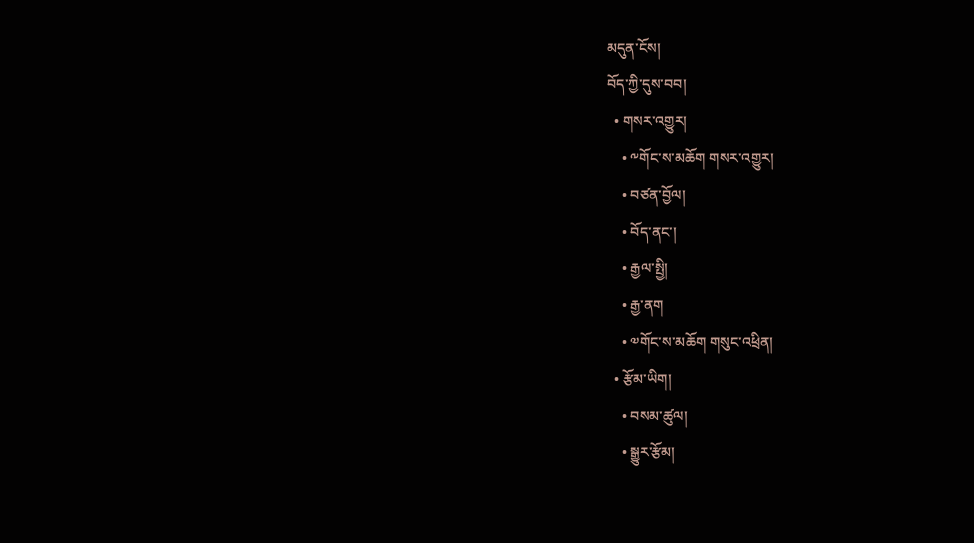མདུན་ངོས།
བོད་ཀྱི་དུས་བབ།
  • གསར་འགྱུར།
    • ༸གོང་ས་མཆོག གསར་འགྱུར།
    • བཙན་བྱོལ།
    • བོད་ནང་།
    • རྒྱལ་སྤྱི།
    • རྒྱ་ནག
    • ༧གོང་ས་མཆོག གསུང་འཕྲིན།
  • རྩོམ་ཡིག།
    • བསམ་ཚུལ།
    • སྒྱུར་རྩོམ།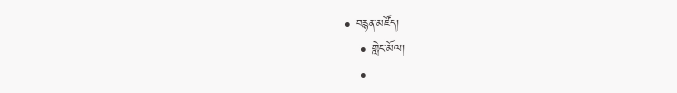• བརྙན་མཛོད།
    • གླེང་མོལ།
    •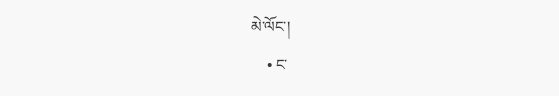མེ་ལོང་།
    • ང་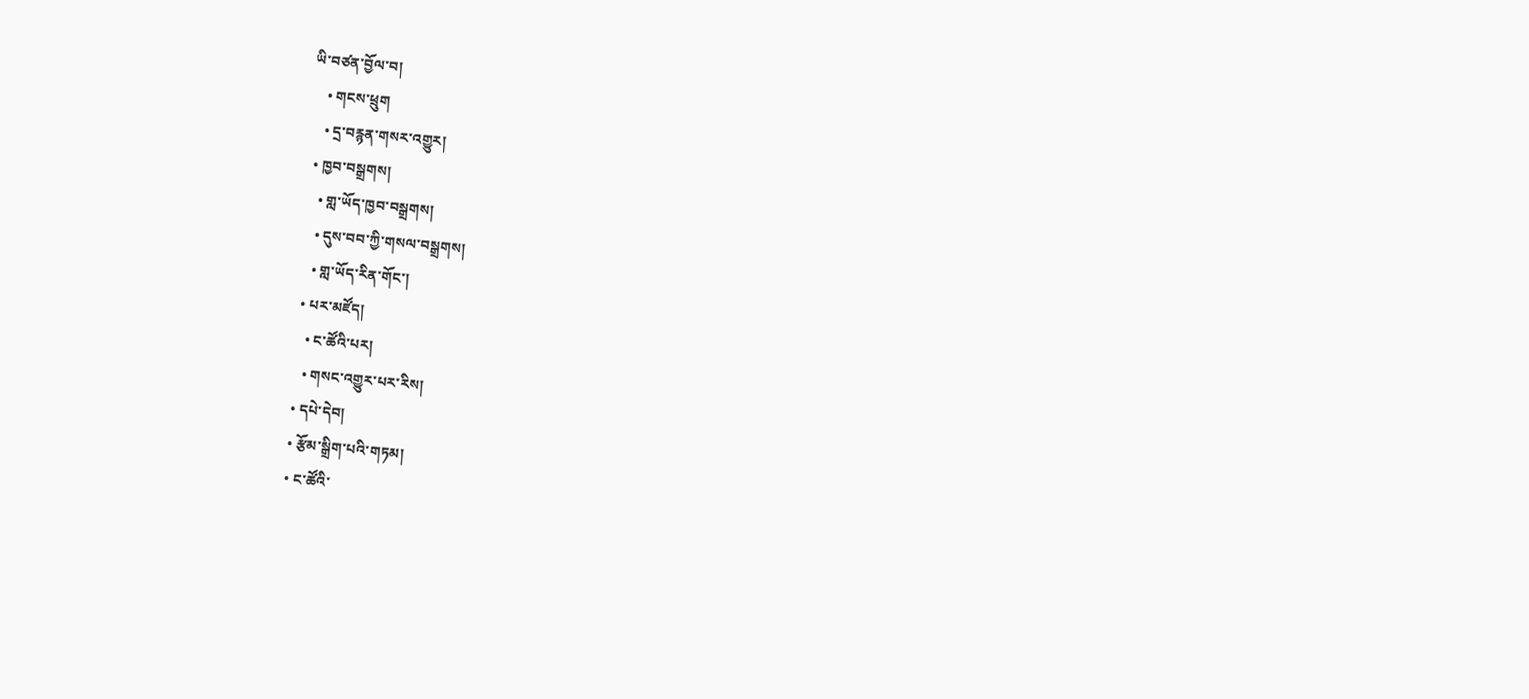ཡི་བཙན་བྱོལ་བ།
    • གངས་ཕྲུག
    • དྲ་བརྙན་གསར་འགྱུར།
  • ཁྱབ་བསྒྲགས།
    • གླ་ཡོད་ཁྱབ་བསྒྲགས།
    • དུས་བབ་ཀྱི་གསལ་བསྒྲགས།
    • གླ་ཡོད་རིན་གོང་།
  • པར་མཛོད།
    • ང་ཚོའི་པར།
    • གསང་འགྱུར་པར་རིས།
  • དཔེ་དེབ།
  • རྩོམ་སྒྲིག་པའི་གཏམ།
  • ང་ཚོའི་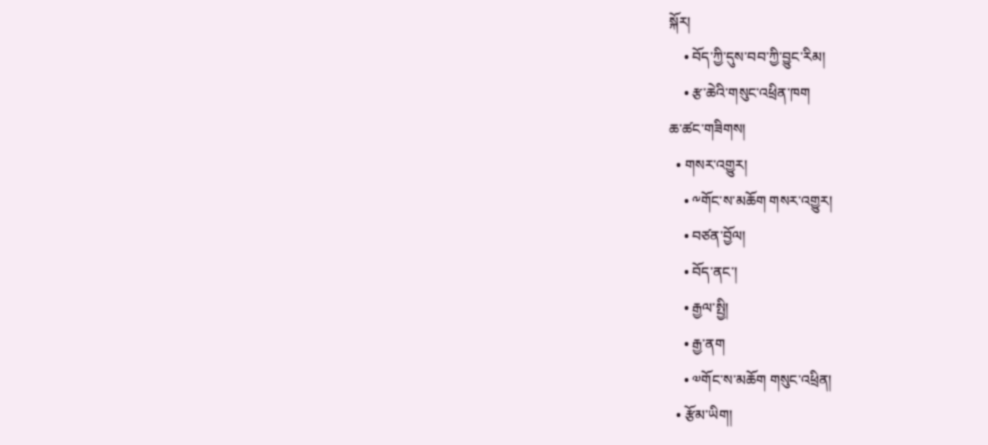སྐོར།
    • བོད་ཀྱི་དུས་བབ་ཀྱི་བྱུང་རིམ།
    • རྩ་ཆེའི་གསུང་འཕྲིན་ཁག
ཆ་ཚང་གཟིགས།
  • གསར་འགྱུར།
    • ༸གོང་ས་མཆོག གསར་འགྱུར།
    • བཙན་བྱོལ།
    • བོད་ནང་།
    • རྒྱལ་སྤྱི།
    • རྒྱ་ནག
    • ༧གོང་ས་མཆོག གསུང་འཕྲིན།
  • རྩོམ་ཡིག།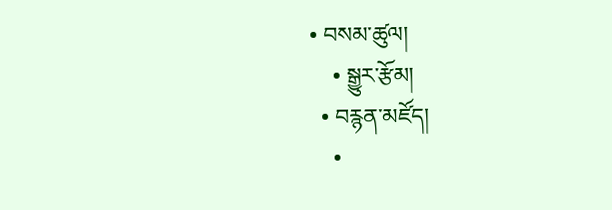• བསམ་ཚུལ།
    • སྒྱུར་རྩོམ།
  • བརྙན་མཛོད།
    •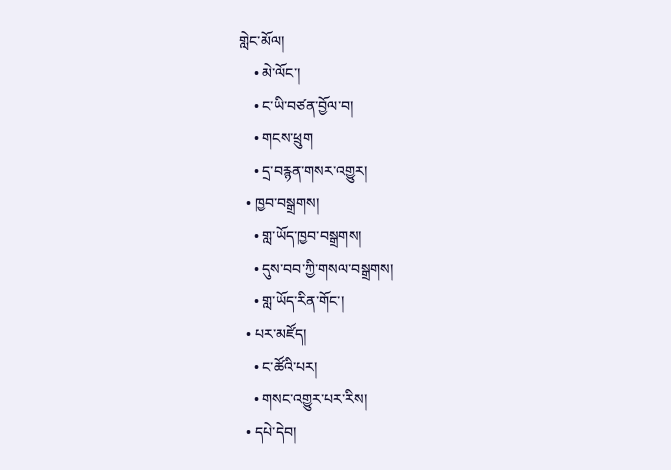གླེང་མོལ།
    • མེ་ལོང་།
    • ང་ཡི་བཙན་བྱོལ་བ།
    • གངས་ཕྲུག
    • དྲ་བརྙན་གསར་འགྱུར།
  • ཁྱབ་བསྒྲགས།
    • གླ་ཡོད་ཁྱབ་བསྒྲགས།
    • དུས་བབ་ཀྱི་གསལ་བསྒྲགས།
    • གླ་ཡོད་རིན་གོང་།
  • པར་མཛོད།
    • ང་ཚོའི་པར།
    • གསང་འགྱུར་པར་རིས།
  • དཔེ་དེབ།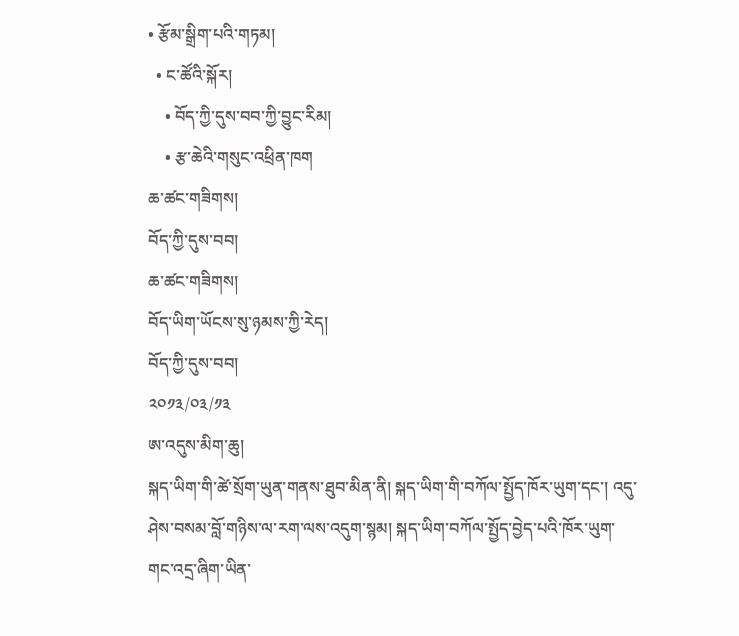• རྩོམ་སྒྲིག་པའི་གཏམ།
  • ང་ཚོའི་སྐོར།
    • བོད་ཀྱི་དུས་བབ་ཀྱི་བྱུང་རིམ།
    • རྩ་ཆེའི་གསུང་འཕྲིན་ཁག
ཆ་ཚང་གཟིགས།
བོད་ཀྱི་དུས་བབ།
ཆ་ཚང་གཟིགས།
བོད་ཡིག་ཡོངས་སུ་ཉམས་ཀྱི་རེད།
བོད་ཀྱི་དུས་བབ།
༢༠༡༣/༠༣/༡༣
ཨ་འདུས་མིག་ཆུ།
སྐད་ཡིག་གི་ཚེ་སྲོག་ཡུན་གནས་ཐུབ་མིན་ནི། སྐད་ཡིག་གི་བཀོལ་སྤྱོད་ཁོར་ཡུག་དང་། འདུ་ཤེས་བསམ་བློ་གཉིས་ལ་རག་ལས་འདུག་སྙམ། སྐད་ཡིག་བཀོལ་སྤྱོད་བྱེད་པའི་ཁོར་ཡུག་གང་འདྲ་ཞིག་ཡིན་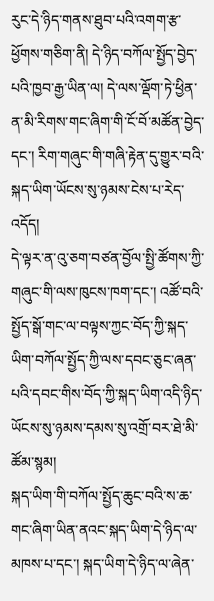རུང་དེ་ཉིད་གནས་ཐུབ་པའི་འགག་རྩ་ཕྱོགས་གཅིག་ནི། དེ་ཉིད་བཀོལ་སྤྱོད་བྱེད་པའི་ཁྱབ་རྒྱ་ཡིན་ལ། དེ་ལས་ལྡོག་ཏེ་ཕྱིན་ན་མི་རིགས་གང་ཞིག་གི་ངོ་བོ་མཚོན་བྱེད་དང་། རིག་གཞུང་གི་གཞི་རྟེན་དུ་གྱུར་བའི་སྐད་ཡིག་ཡོངས་སུ་ཉམས་ངེས་པ་རེད་འདོད།
དེ་ལྟར་ན་འུ་ཅག་བཙན་བྱོལ་སྤྱི་ཚོགས་ཀྱི་གཞུང་གི་ལས་ཁུངས་ཁག་དང་། འཚོ་བའི་སྤྱོད་སྒོ་གང་ལ་བལྟས་ཀྱང་བོད་ཀྱི་སྐད་ཡིག་བཀོལ་སྤྱོད་ཀྱི་ལས་དབང་ཅུང་ཞན་པའི་དབང་གིས་བོད་ཀྱི་སྐད་ཡིག་འདི་ཉིད་ཡོངས་སུ་ཉམས་དམས་སུ་འགྲོ་བར་ཐེ་མི་ཚོམ་སྙམ།
སྐད་ཡིག་གི་བཀོལ་སྤྱོད་ཆུང་བའི་ས་ཆ་གང་ཞིག་ཡིན་ནའང་སྐད་ཡིག་དེ་ཉིད་ལ་མཁས་པ་དང་། སྐད་ཡིག་དེ་ཉིད་ལ་ཞེན་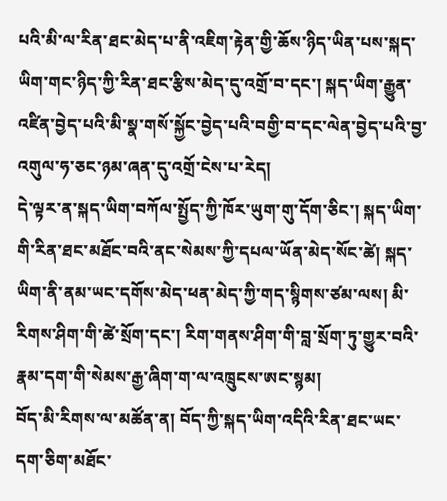པའི་མི་ལ་རིན་ཐང་མེད་པ་ནི་འཇིག་རྟེན་གྱི་ཆོས་ཉིད་ཡིན་པས་སྐད་ཡིག་གང་ཉིད་ཀྱི་རིན་ཐང་རྩིས་མེད་དུ་འགྲོ་བ་དང་། སྐད་ཡིག་རྒྱུན་འཛིན་བྱེད་པའི་མི་སྣ་གསོ་སྐྱོང་བྱེད་པའི་བགྱི་བ་དང་ལེན་བྱེད་པའི་བྱ་འགུལ་ཧ་ཅང་ཉམ་ཞན་དུ་འགྲོ་ངེས་པ་རེད།
དེ་ལྟར་ན་སྐད་ཡིག་བཀོལ་སྤྱོད་ཀྱི་ཁོར་ཡུག་གུ་དོག་ཅིང་། སྐད་ཡིག་གི་རིན་ཐང་མཐོང་བའི་ནང་སེམས་ཀྱི་དཔལ་ཡོན་མེད་སོང་ཚེ། སྐད་ཡིག་ནི་ནམ་ཡང་དགོས་མེད་ཕན་མེད་ཀྱི་གད་སྙིགས་ཙམ་ལས། མི་རིགས་ཤིག་གི་ཚེ་སྲོག་དང་། རིག་གནས་ཤིག་གི་བླ་སྲོག་ཏུ་གྱུར་བའི་རྣམ་དག་གི་སེམས་རྒྱ་ཞིག་ག་ལ་འཁྲུངས་ཨང་སྙམ།
བོད་མི་རིགས་ལ་མཚོན་ན། བོད་ཀྱི་སྐད་ཡིག་འདིའི་རིན་ཐང་ཡང་དག་ཅིག་མཐོང་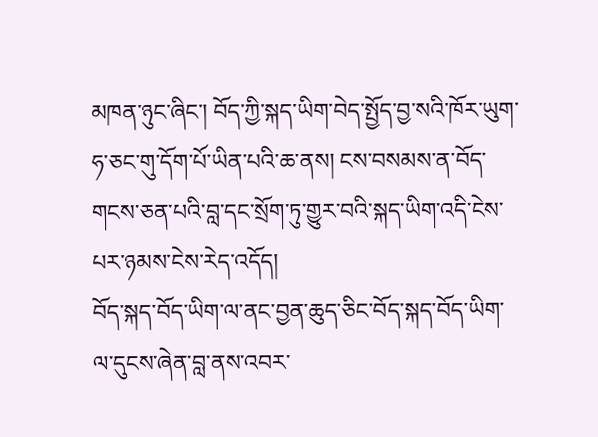མཁན་ཉུང་ཞིང་། བོད་ཀྱི་སྐད་ཡིག་བེད་སྤྱོད་བྱ་སའི་ཁོར་ཡུག་ཧ་ཅང་གུ་དོག་པོ་ཡིན་པའི་ཆ་ནས། ངས་བསམས་ན་བོད་གངས་ཅན་པའི་བླ་དང་སྲོག་ཏུ་གྱུར་བའི་སྐད་ཡིག་འདི་ངེས་པར་ཉམས་ངེས་རེད་འདོད།
བོད་སྐད་བོད་ཡིག་ལ་ནང་བྱན་ཆུད་ཅིང་བོད་སྐད་བོད་ཡིག་ལ་དུངས་ཞེན་བླ་ནས་འབར་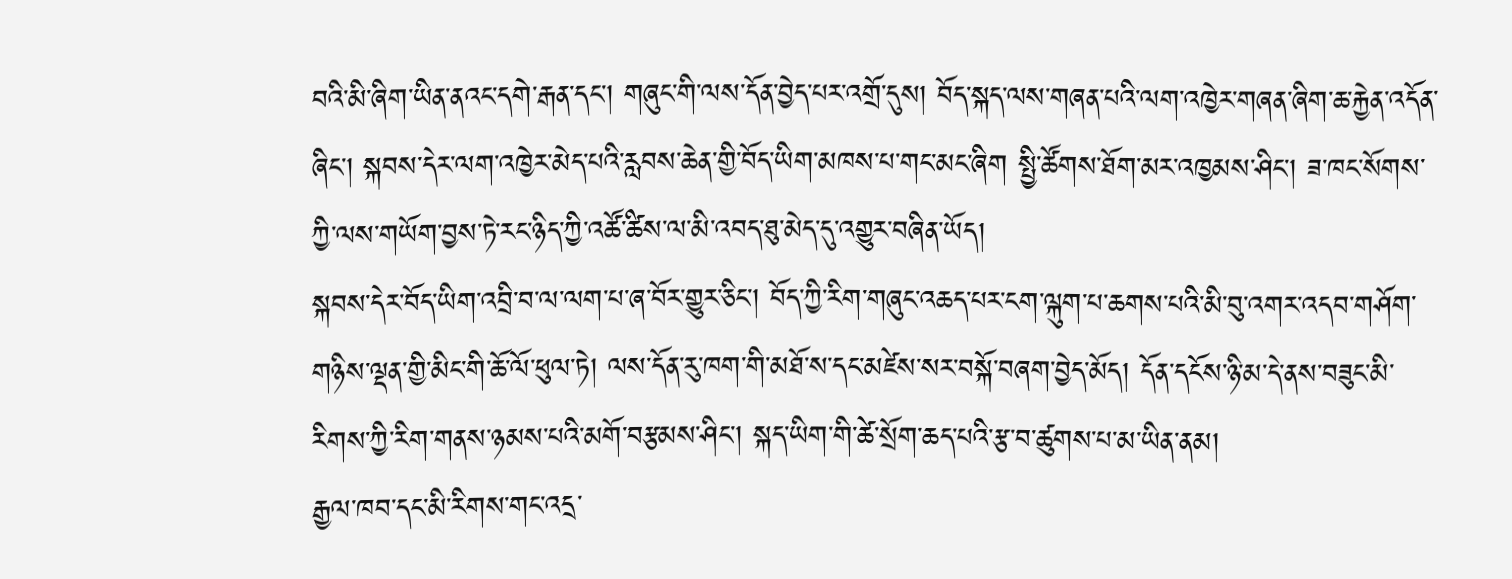བའི་མི་ཞིག་ཡིན་ནའང་དགེ་རྒན་དང་། གཞུང་གི་ལས་དོན་བྱེད་པར་འགྲོ་དུས། བོད་སྐད་ལས་གཞན་པའི་ལག་འཁྱེར་གཞན་ཞིག་ཆ་རྐྱེན་འདོན་ཞིང་། སྐབས་དེར་ལག་འཁྱེར་མེད་པའི་རླབས་ཆེན་གྱི་བོད་ཡིག་མཁས་པ་གང་མང་ཞིག སྤྱི་ཚོགས་ཐོག་མར་འཁྱམས་ཤིང་། ཟ་ཁང་སོགས་ཀྱི་ལས་གཡོག་བྱས་ཏེ་རང་ཉིད་ཀྱི་འཚོ་ཚིས་ལ་མི་འབད་ཐུ་མེད་དུ་འགྱུར་བཞིན་ཡོད།
སྐབས་དེར་བོད་ཡིག་འབྲི་བ་ལ་ལག་པ་ཞ་བོར་གྱུར་ཅིང་། བོད་ཀྱི་རིག་གཞུང་འཆད་པར་ངག་ལྐུག་པ་ཆགས་པའི་མི་བུ་འགར་འདབ་གཤོག་གཉིས་ལྡན་གྱི་མིང་གི་ཆོ་ལོ་ཕུལ་ཏེ། ལས་དོན་རུ་ཁག་གི་མཐོ་ས་དང་མཛེས་སར་བསྐོ་བཞག་བྱེད་མོད། དོན་དངོས་ཉི་མ་དེ་ནས་བཟུང་མི་རིགས་ཀྱི་རིག་གནས་ཉམས་པའི་མགོ་བརྩམས་ཤིང་། སྐད་ཡིག་གི་ཚེ་སྲོག་ཆད་པའི་རྩ་བ་ཚུགས་པ་མ་ཡིན་ནམ།
རྒྱལ་ཁབ་དང་མི་རིགས་གང་འདྲ་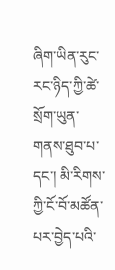ཞིག་ཡིན་རུང་རང་ཉིད་ཀྱི་ཚེ་སྲོག་ཡུན་གནས་ཐུབ་པ་དང་། མི་རིགས་ཀྱི་ངོ་བོ་མཚོན་པར་བྱེད་པའི་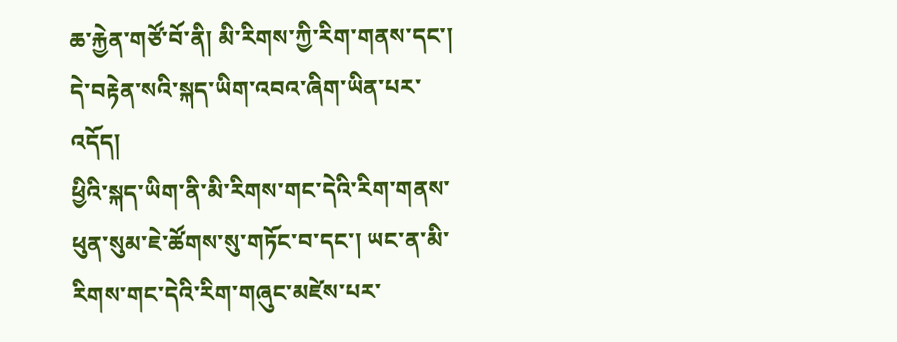ཆ་རྐྱེན་གཙོ་བོ་ནི། མི་རིགས་ཀྱི་རིག་གནས་དང་། དེ་བརྟེན་སའི་སྐད་ཡིག་འབའ་ཞིག་ཡིན་པར་འདོད།
ཕྱིའི་སྐད་ཡིག་ནི་མི་རིགས་གང་དེའི་རིག་གནས་ཕུན་སུམ་ཇེ་ཚོགས་སུ་གཏོང་བ་དང་། ཡང་ན་མི་རིགས་གང་དེའི་རིག་གཞུང་མཛེས་པར་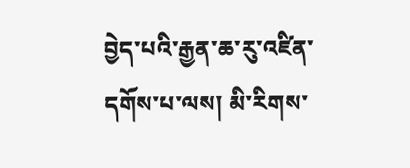བྱེད་པའི་རྒྱན་ཆ་རུ་འཛིན་དགོས་པ་ལས། མི་རིགས་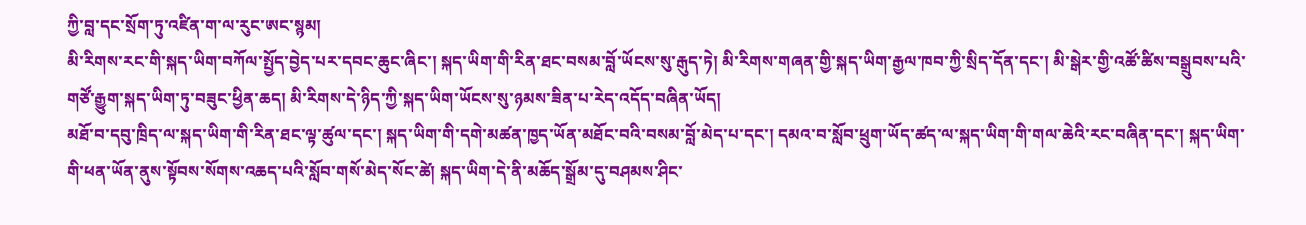ཀྱི་བླ་དང་སྲོག་ཏུ་འཛིན་ག་ལ་རུང་ཨང་སྙམ།
མི་རིགས་རང་གི་སྐད་ཡིག་བཀོལ་སྤྱོད་བྱེད་པར་དབང་ཆུང་ཞིང་། སྐད་ཡིག་གི་རིན་ཐང་བསམ་བློ་ཡོངས་སུ་རྒུད་ཏེ། མི་རིགས་གཞན་གྱི་སྐད་ཡིག་རྒྱལ་ཁབ་ཀྱི་སྲིད་དོན་དང་། མི་སྒེར་གྱི་འཚོ་ཚིས་བསྒྲུབས་པའི་གཙོ་རྒྱུག་སྐད་ཡིག་ཏུ་བཟུང་ཕྱིན་ཆད། མི་རིགས་དེ་ཉིད་ཀྱི་སྐད་ཡིག་ཡོངས་སུ་ཉམས་ཟིན་པ་རེད་འདོད་བཞིན་ཡོད།
མཐོ་བ་དབུ་ཁྲིད་ལ་སྐད་ཡིག་གི་རིན་ཐང་ལྟ་ཚུལ་དང་། སྐད་ཡིག་གི་དགེ་མཚན་ཁྱད་ཡོན་མཐོང་བའི་བསམ་བློ་མེད་པ་དང་། དམའ་བ་སློབ་ཕྲུག་ཡོད་ཚད་ལ་སྐད་ཡིག་གི་གལ་ཆེའི་རང་བཞིན་དང་། སྐད་ཡིག་གི་ཕན་ཡོན་ནུས་སྟོབས་སོགས་འཆད་པའི་སློབ་གསོ་མེད་སོང་ཚེ། སྐད་ཡིག་དེ་ནི་མཆོད་སྒྲོམ་དུ་བཤམས་ཤིང་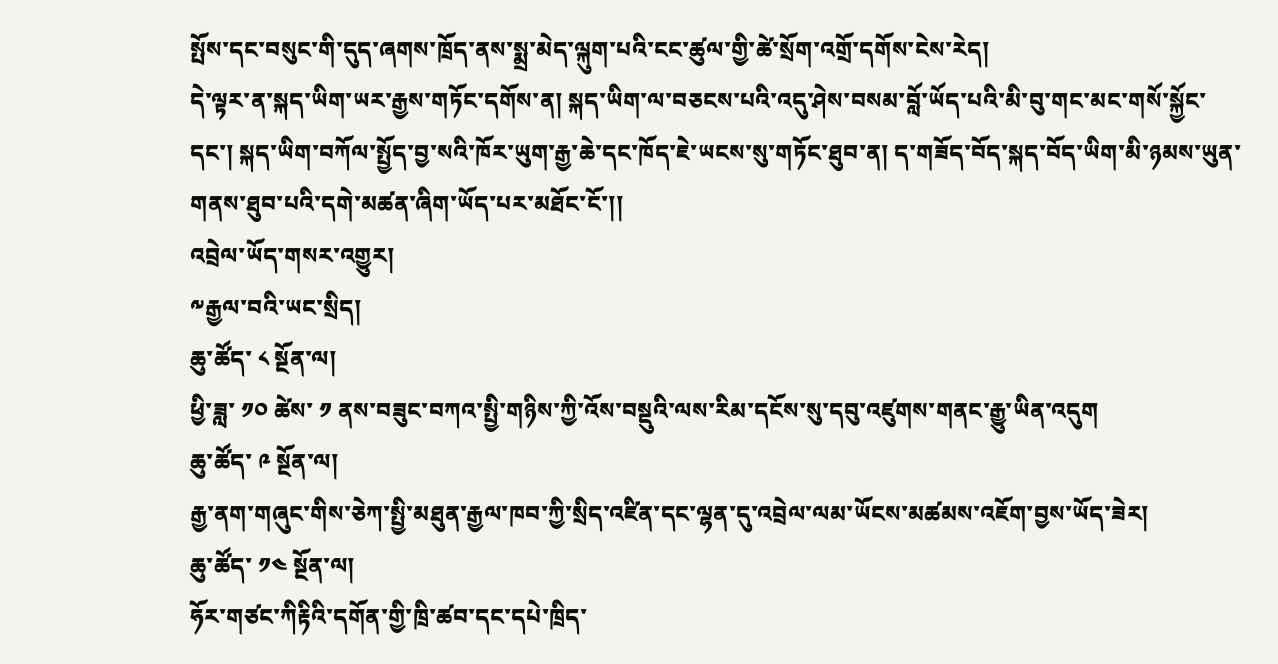སྤོས་དང་བསུང་གི་དུད་ཞགས་ཁྲོད་ནས་སྨྲ་མེད་ལྐུག་པའི་ངང་ཚུལ་གྱི་ཚེ་སྲོག་འགྲོ་དགོས་ངེས་རེད།
དེ་ལྟར་ན་སྐད་ཡིག་ཡར་རྒྱས་གཏོང་དགོས་ན། སྐད་ཡིག་ལ་བཅངས་པའི་འདུ་ཤེས་བསམ་བློ་ཡོད་པའི་མི་བུ་གང་མང་གསོ་སྐྱོང་དང་། སྐད་ཡིག་བཀོལ་སྤྱོད་བྱ་སའི་ཁོར་ཡུག་རྒྱ་ཆེ་དང་ཁོད་ཇེ་ཡངས་སུ་གཏོང་ཐུབ་ན། ད་གཟོད་བོད་སྐད་བོད་ཡིག་མི་ཉམས་ཡུན་གནས་ཐུབ་པའི་དགེ་མཚན་ཞིག་ཡོད་པར་མཐོང་ངོ་།།
འབྲེལ་ཡོད་གསར་འགྱུར།
༸རྒྱལ་བའི་ཡང་སྲིད།
ཆུ་ཚོད་ ༨ སྔོན་ལ།
ཕྱི་ཟླ་ ༡༠ ཚེས་ ༡ ནས་བཟུང་བཀའ་སྤྱི་གཉིས་ཀྱི་འོས་བསྡུའི་ལས་རིམ་དངོས་སུ་དབུ་འཛུགས་གནང་རྒྱུ་ཡིན་འདུག
ཆུ་ཚོད་ ༩ སྔོན་ལ།
རྒྱ་ནག་གཞུང་གིས་ཅེཀ་སྤྱི་མཐུན་རྒྱལ་ཁབ་ཀྱི་སྲིད་འཛིན་དང་ལྷན་དུ་འབྲེལ་ལམ་ཡོངས་མཚམས་འཇོག་བྱས་ཡོད་ཟེར།
ཆུ་ཚོད་ ༡༤ སྔོན་ལ།
ཧོར་གཙང་ཀིརྟིའི་དགོན་གྱི་ཁྲི་ཚབ་དང་དཔེ་ཁྲིད་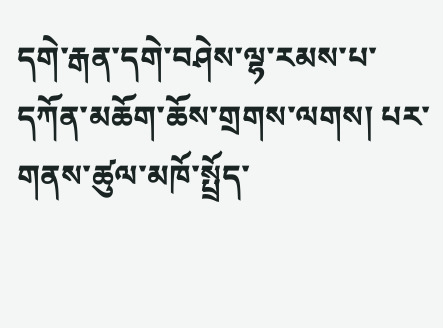དགེ་རྒན་དགེ་བཤེས་ལྷ་རམས་པ་དཀོན་མཆོག་ཆོས་གྲགས་ལགས། པར་གནས་ཚུལ་མཁོ་སྤྲོད་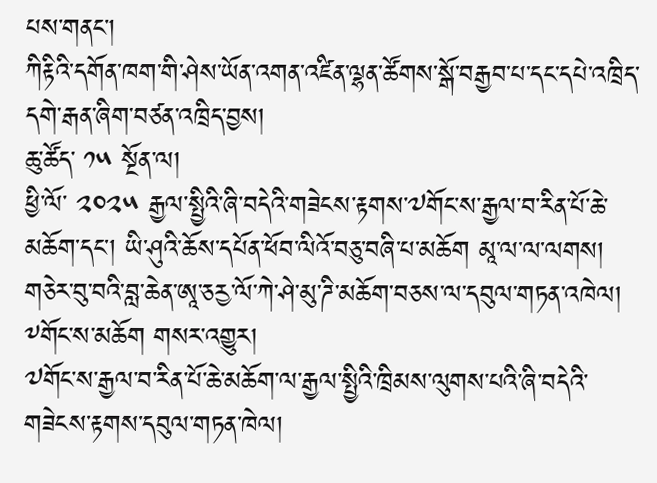པས་གནང་།
ཀིརྟིའི་དགོན་ཁག་གི་ཤེས་ཡོན་འགན་འཛིན་ལྷན་ཚོགས་སྒོ་བརྒྱབ་པ་དང་དཔེ་འཁྲིད་དགེ་རྒན་ཞིག་བཙན་འཁྲིད་བྱས།
ཆུ་ཚོད་ ༡༥ སྔོན་ལ།
ཕྱི་ལོ་ ༢༠༢༥ རྒྱལ་སྤྱིའི་ཞི་བདེའི་གཟེངས་རྟགས་༧གོང་ས་རྒྱལ་བ་རིན་པོ་ཆེ་མཆོག་དང་། ཡི་ཤུའི་ཆོས་དཔོན་ཕོབ་ལིའོ་བཅུ་བཞི་པ་མཆོག མཱ་ལ་ལ་ལགས། གཅེར་བུ་བའི་བླ་ཆེན་ཨཱ་ཅརྱ་ལོ་ཀེ་ཤེ་མུ་ཌི་མཆོག་བཅས་ལ་དབུལ་གཏན་འཁེལ།
༸གོང་ས་མཆོག གསར་འགྱུར།
༧གོང་ས་རྒྱལ་བ་རིན་པོ་ཆེ་མཆོག་ལ་རྒྱལ་སྤྱིའི་ཁྲིམས་ལུགས་པའི་ཞི་བདེའི་གཟེངས་རྟགས་དབུལ་གཏན་ཁེལ།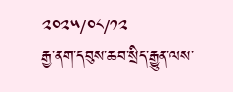༢༠༢༥/༠༨/༡༢
རྒྱ་ནག་དབུས་ཆབ་སྲིད་རྒྱུན་ལས་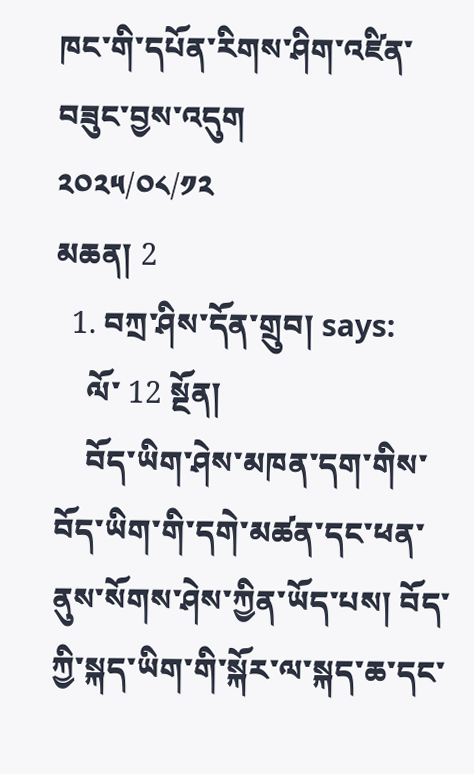ཁང་གི་དཔོན་རིགས་ཤིག་འཛིན་བཟུང་བྱས་འདུག
༢༠༢༥/༠༨/༡༢
མཆན། 2
  1. བཀྲ་ཤིས་དོན་གྲུབ། says:
    ལོ་ 12 སྔོན།
    བོད་ཡིག་ཤེས་མཁན་དག་གིས་བོད་ཡིག་གི་དགེ་མཚན་དང་ཕན་ནུས་སོགས་ཤེས་ཀྱིན་ཡོད་པས། བོད་ཀྱི་སྐད་ཡིག་གི་སྐོར་ལ་སྐད་ཆ་དང་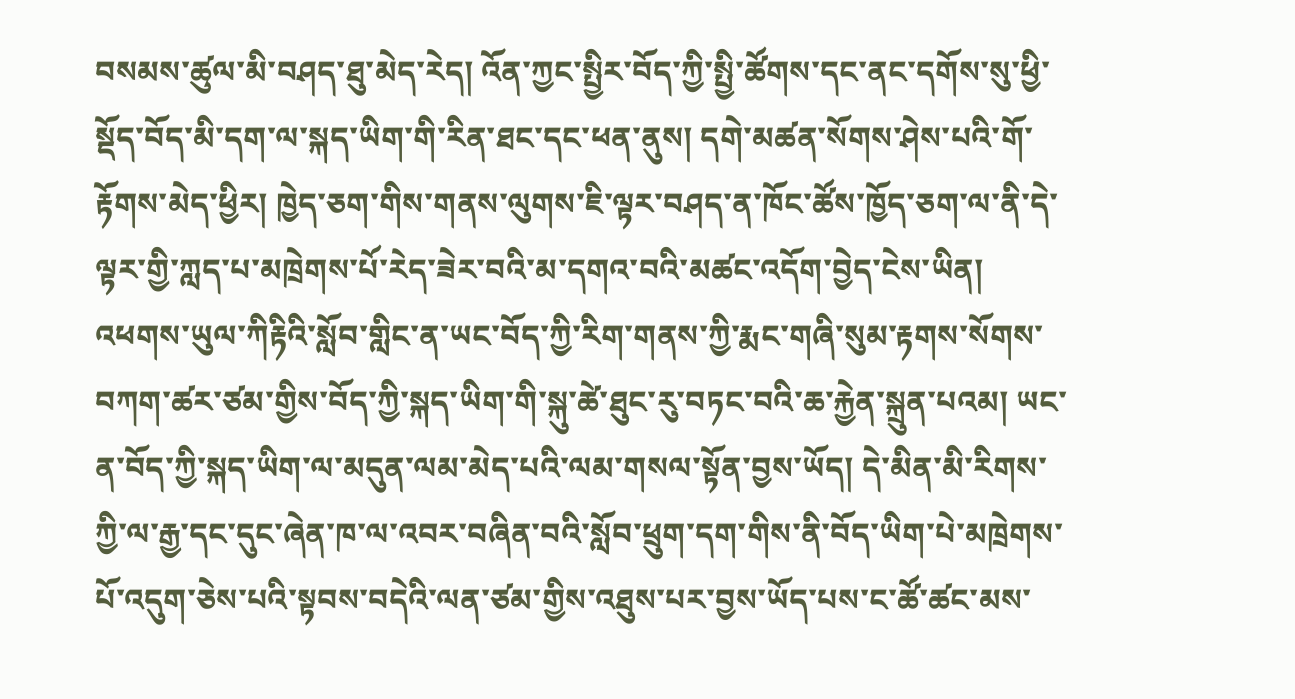བསམས་ཚུལ་མི་བཤད་ཐུ་མེད་རེད། འོན་ཀྱང་སྤྱིར་བོད་ཀྱི་སྤྱི་ཚོགས་དང་ནང་དགོས་སུ་ཕྱི་སྡོད་བོད་མི་དག་ལ་སྐད་ཡིག་གི་རིན་ཐང་དང་ཕན་ནུས། དགེ་མཚན་སོགས་ཤེས་པའི་གོ་རྟོགས་མེད་ཕྱིར། ཁྱེད་ཅག་གིས་གནས་ལུགས་ཇི་ལྟར་བཤད་ན་ཁོང་ཚོས་ཁྱོད་ཅག་ལ་ནི་དེ་ལྟར་གྱི་ཀླད་པ་མཁྲེགས་པོ་རེད་ཟེར་བའི་མ་དགའ་བའི་མཚང་འདོག་བྱེད་ངེས་ཡིན། འཕགས་ཡུལ་ཀིརྟིའི་སློབ་གླིང་ན་ཡང་བོད་ཀྱི་རིག་གནས་ཀྱི་རྨང་གཞི་སུམ་རྟགས་སོགས་བཀག་ཚར་ཙམ་གྱིས་བོད་ཀྱི་སྐད་ཡིག་གི་སྐུ་ཚེ་ཐུང་རུ་བཏང་བའི་ཆ་རྐྱེན་སྐྲུན་པའམ། ཡང་ན་བོད་ཀྱི་སྐད་ཡིག་ལ་མདུན་ལམ་མེད་པའི་ལམ་གསལ་སྟོན་བྱས་ཡོད། དེ་མིན་མི་རིགས་ཀྱི་ལ་རྒྱ་དང་དུང་ཞེན་ཁ་ལ་འབར་བཞིན་བའི་སློབ་ཕྲུག་དག་གིས་ནི་བོད་ཡིག་པེ་མཁྲེགས་པོ་འདུག་ཅེས་པའི་སྟབས་བདེའི་ལན་ཙམ་གྱིས་འཐུས་པར་བྱས་ཡོད་པས་ང་ཚོ་ཚང་མས་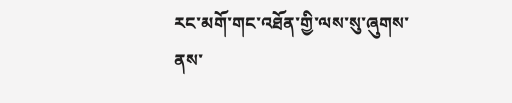རང་མགོ་གང་འཐོན་གྱི་ལས་སུ་ཞུགས་ནས་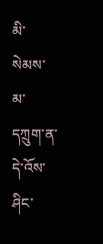མི་སེམས་མ་དཀྲུག་ན་དེ་འོས་ཤིང་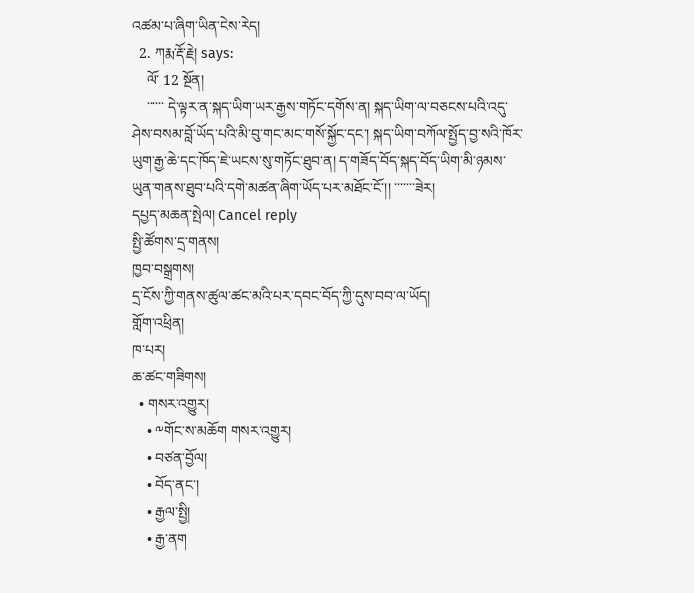འཚམ་པ་ཞིག་ཡིན་ངེས་རེད།
  2. ཀརྨ་རྡོ་རྗེ། says:
    ལོ་ 12 སྔོན།
    ་་་་་་ དེ་ལྟར་ན་སྐད་ཡིག་ཡར་རྒྱས་གཏོང་དགོས་ན། སྐད་ཡིག་ལ་བཅངས་པའི་འདུ་ཤེས་བསམ་བློ་ཡོད་པའི་མི་བུ་གང་མང་གསོ་སྐྱོང་དང་། སྐད་ཡིག་བཀོལ་སྤྱོད་བྱ་སའི་ཁོར་ཡུག་རྒྱ་ཆེ་དང་ཁོད་ཇེ་ཡངས་སུ་གཏོང་ཐུབ་ན། ད་གཟོད་བོད་སྐད་བོད་ཡིག་མི་ཉམས་ཡུན་གནས་ཐུབ་པའི་དགེ་མཚན་ཞིག་ཡོད་པར་མཐོང་ངོ་།། ་་་་་་་ཟེར།
དཔྱད་མཆན་སྤེལ། Cancel reply
སྤྱི་ཚོགས་དྲ་གནས།
ཁྱབ་བསྒྲགས།
དྲ་ངོས་ཀྱི་གནས་ཚུལ་ཚང་མའི་པར་དབང་བོད་ཀྱི་དུས་བབ་ལ་ཡོད།
གློག་འཕྲིན།
ཁ་པར།
ཆ་ཚང་གཟིགས།
  • གསར་འགྱུར།
    • ༸གོང་ས་མཆོག གསར་འགྱུར།
    • བཙན་བྱོལ།
    • བོད་ནང་།
    • རྒྱལ་སྤྱི།
    • རྒྱ་ནག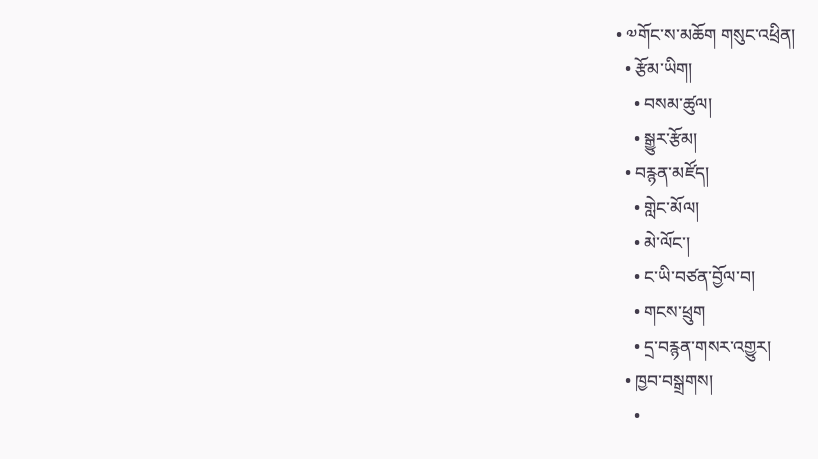• ༧གོང་ས་མཆོག གསུང་འཕྲིན།
  • རྩོམ་ཡིག།
    • བསམ་ཚུལ།
    • སྒྱུར་རྩོམ།
  • བརྙན་མཛོད།
    • གླེང་མོལ།
    • མེ་ལོང་།
    • ང་ཡི་བཙན་བྱོལ་བ།
    • གངས་ཕྲུག
    • དྲ་བརྙན་གསར་འགྱུར།
  • ཁྱབ་བསྒྲགས།
    •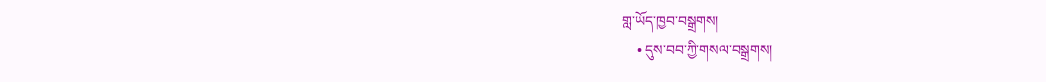གླ་ཡོད་ཁྱབ་བསྒྲགས།
    • དུས་བབ་ཀྱི་གསལ་བསྒྲགས།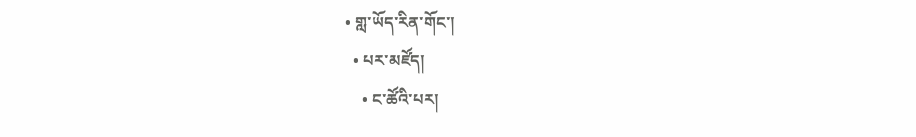• གླ་ཡོད་རིན་གོང་།
  • པར་མཛོད།
    • ང་ཚོའི་པར།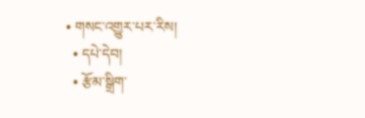• གསང་འགྱུར་པར་རིས།
  • དཔེ་དེབ།
  • རྩོམ་སྒྲིག་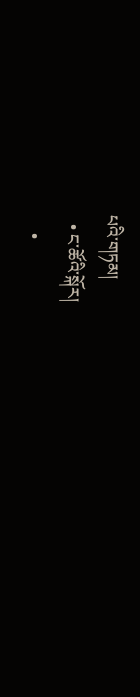པའི་གཏམ།
  • ང་ཚོའི་སྐོར།
    •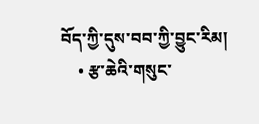བོད་ཀྱི་དུས་བབ་ཀྱི་བྱུང་རིམ།
    • རྩ་ཆེའི་གསུང་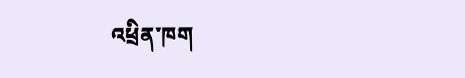འཕྲིན་ཁག